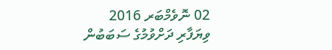02 ނޮވެމްބަރ 2016
ވިޔަފާރި ދަށްވުމުގެ ސަބަބުން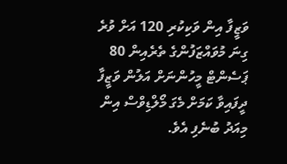ވަޒީފާ އިން ވަކިކުރި 120 އަށް ވުރެ ގިނަ މުވައްޒަފުންގެ ތެރެއިން 80 ޕަސެންޓް މީހުންނަށް އަލުން ވަޒީފާ ދީފައިވާ ކަމަށް މެގަ މޯލްޑިވްސް އިން މިއަދު ބުނެފި އެވެ.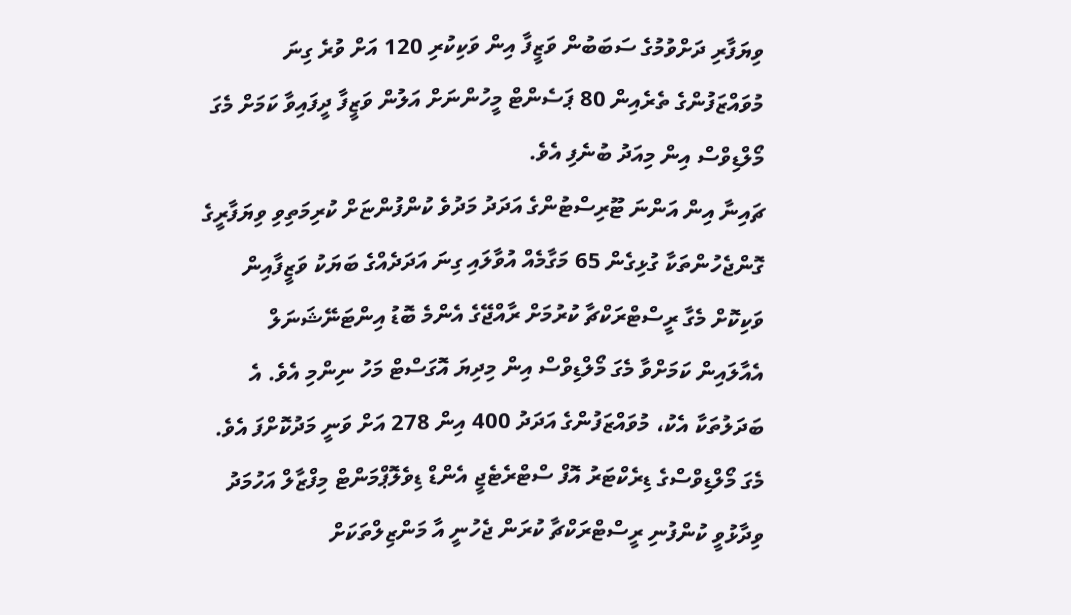ވިޔަފާރި ދަށްވުމުގެ ސަބަބުން ވަޒީފާ އިން ވަކިކުރި 120 އަށް ވުރެ ގިނަ މުވައްޒަފުންގެ ތެރެއިން 80 ޕަސެންޓް މީހުންނަށް އަލުން ވަޒީފާ ދީފައިވާ ކަމަށް މެގަ މޯލްޑިވްސް އިން މިއަދު ބުނެފި އެވެ.
ޗައިނާ އިން އަންނަ ޓޫރިސްޓުންގެ އަދަދު މަދުވެ ކުންފުންޏަށް ކުރިމަތިވި ވިޔަފާރީގެ ގޮންޖެހުންތަކާ ގުޅިގެން 65 މަގާމެއް އުވާލައި ގިނަ އަދަދެއްގެ ބަޔަކު ވަޒީފާއިން ވަކިކޮށް މެގާ ރީސްޓްރަކްޗާ ކުރުމަށް ރާއްޖޭގެ އެންމެ ބޮޑު އިންޓަނޭޝަނަލް އެއާލައިން ކަމަށްވާ މެގަ މޯލްޑިވްސް އިން މިދިޔަ އޮގަސްޓް މަހު ނިންމި އެވެ. އެ ބަދަލުތަކާ އެކު، މުވައްޒަފުންގެ އަދަދު 400 އިން 278 އަށް ވަނީ މަދުކޮށްފަ އެވެ.
މެގަ މޯލްޑިވްސްގެ ޑިރެކްޓަރު އޮފް ސްޓްރެޓެޖީ އެންޑް ޑިވެލޮޕްމަންޓް މިފްޒާލް އަހުމަދު ވިދާޅުވީ ކުންފުނި ރީސްޓްރަކްޗާ ކުރަން ޖެހުނީ އާ މަންޒިލްތަކަށް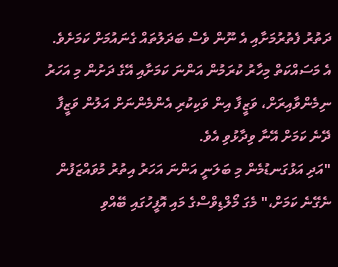ދަތުރު ފެތުރުމަށާއި އެ ނޫން ވެސް ބަދަލުތައް ގެނައުމަށް ކަމަށެވެ. އެ މަސައްކަތް މިހާރު ކުރަމުން އަންނަ ކަމަށާއި އޭގެ ދަށުން މި އަހަރު ނިމެންވާއިރަށް، ވަޒީފާ އިން ވަކިކުރި އެންމެންނަށް އަލުން ވަޒީފާ ދޭނެ ކަމަށް އޭނާ ވިދާޅުވި އެވެ.
"އަދި އަޅުގަނޑުމެން މި ބަލަނީ އަންނަ އަހަރު އިތުރު މުވައްޒަފުން ނެގޭނެ ކަމަށް،" މެގަ މޯލްޑިވްސްގެ މައި އޮފީހުގައި ބޭއްވި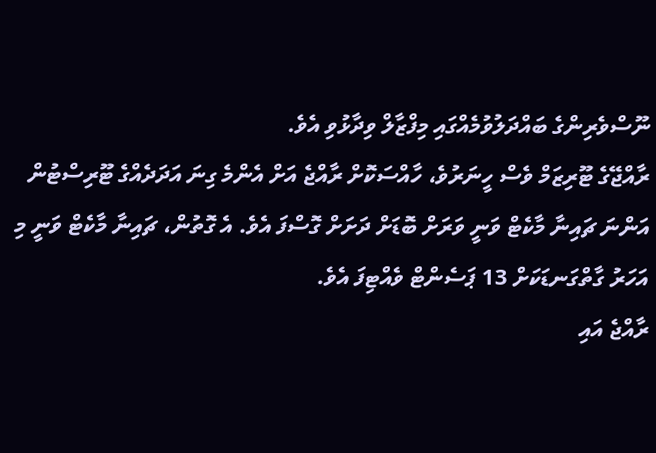ނޫސްވެރިންގެ ބައްދަލުވުމެއްގައި މިފްޒާލް ވިދާޅުވި އެވެ.
ރާއްޖޭގެ ޓޫރިޒަމް ވެސް ހީނަރުވެ، ހާއްސަކޮށް ރާއްޖެ އަށް އެންމެ ގިނަ އަދަދެއްގެ ޓޫރިސްޓުން އަންނަ ޗައިނާ މާކެޓް ވަނީ ވަރަށް ބޮޑަށް ދަށަށް ގޮސްފަ އެވެ. އެ ގޮތުން، ޗައިނާ މާކެޓް ވަނީ މި އަހަރު ގާތްގަނޑަކަށް 13 ޕަސެންޓް ވެއްޓިފަ އެވެ.
ރާއްޖެ އައި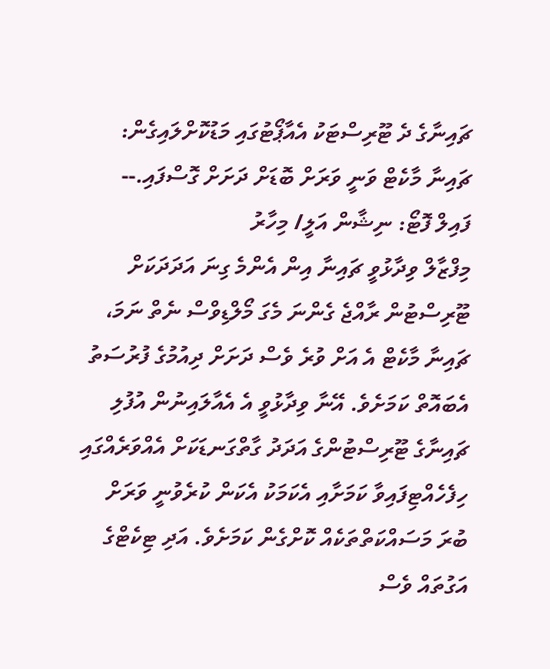ޗައިނާގެ ދެ ޓޫރިސްޓަކު އެއާޕޯޓުގައި މަޑުކޮށްލައިގެން: ޗައިނާ މާކެޓް ވަނީ ވަރަށް ބޮޑަށް ދަށަށް ގޮސްފައި.-- ފައިލް ފޮޓޯ: ނިޝާން އަލީ/ މިހާރު
މިފްޒާލް ވިދާޅުވީ ޗައިނާ އިން އެންމެ ގިނަ އަދަދަކަށް ޓޫރިސްޓުން ރާއްޖެ ގެންނަ މެގަ މޯލްޑިވްސް ނެތް ނަމަ، ޗައިނާ މާކެޓް އެ އަށް ވުރެ ވެސް ދަށަށް ދިއުމުގެ ފުރުސަތު އެބައޮތް ކަމަށެވެ. އޭނާ ވިދާޅުވީ އެ އެއާލައިނުން އުފުލި ޗައިނާގެ ޓޫރިސްޓުންގެ އަދަދު ގާތްގަނޑަކަށް އެއްވަރެއްގައި ހިފެހެއްޓިފައިވާ ކަމަށާއި އެކަމަކު އެކަން ކުރެވުނީ ވަރަށް ބުރަ މަސައްކަތްތަކެއް ކޮށްގެން ކަމަށެވެ. އަދި ޓިކެޓްގެ އަގުތައް ވެސް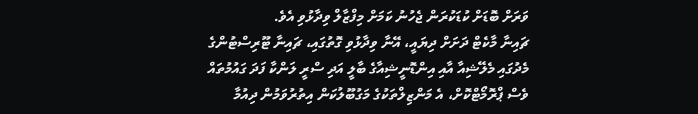ވަރަށް ބޮޑަށް ކުޑަކުރަން ޖެހުނު ކަމަށް މިފްޒާލް ވިދާޅުވި އެވެ.
ޗައިނާ މާކެޓް ދަށަށް ދިޔައީ، އޭނާ ވިދާޅުވި ގޮތުގައި، ޗައިނާ ޓޫރިސްޓުންގެ މެދުގައި މެލޭޝިއާ އާއި އިންޑޮނީޝިއާގެ ބާލީ އަދި ސްރީ ލަންކާ ފަދަ ގައުމުތައް ވެސް ޕްރޮމޯޓްކޮށް، އެ މަންޒިލްތަކުގެ މަގުބޫލުކަން އިތުރުވަމުން ދިއުމާ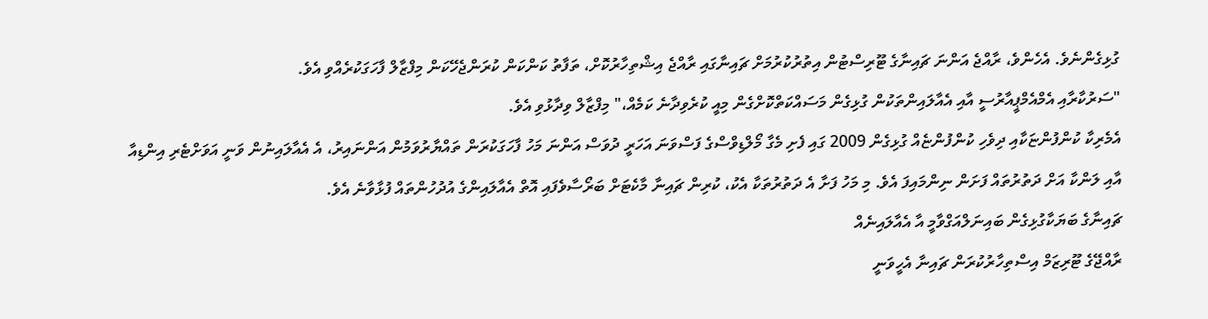ގުޅިގެންނެވެ. އެހެންވެ، ރާއްޖެ އަންނަ ޗައިނާގެ ޓޫރިސްޓުން އިތުރުކުރުމަށް ޗައިނާގައި ރާއްޖެ އިޝްތިހާރުކޮށް، ތަފާތު ކަންކަން ކުރަންޖެހޭކަން މިފްޒާލް ފާހަގަކުރެއްވި އެވެ.
"ސަރުކާރާއި އެމްއެމްޕީއާރުސީ އާއި އެއާލައިންތަކުން ގުޅިގެން މަސައްކަތްކޮށްގެން މިއީ ކުރެވިދާނެ ކަމެއް،" މިފްޒާލް ވިދާޅުވި އެވެ.
އެމެރިކާ ކުންފުންޏަކާއި ދިވެހި ކުންފުންޏެއް ގުޅިގެން 2009 ގައި ފެށި މެގާ މޯލްޑިވްސްގެ ފަސްވަނަ އަހަރީ ދުވަސް އަންނަ މަހު ފާހަގަކުރަން ތައްޔާރުވަމުން އަންނައިރު، އެ އެއާލައިނުން ވަނީ އަވަށްޓެރި އިންޑިއާ އާއި ލަންކާ އަށް ދަތުރުތައް ފަށަން ނިންމައިފަ އެވެ. މި މަހު ފަށާ އެ ދަތުރުތަކާ އެކު، ކުރިން ޗައިނާ މާކެޓަށް ބަރޯސާވެފައި އޮތް އެއާލައިންގެ އުދުހުންތައް ފުޅާވާނެ އެވެ.
ޗައިނާގެ ބަޔަކާގުޅިގެން ބައިނަލްއަގްވާމީ އާ އެއާލައިނެއް
ރާއްޖޭގެ ޓޫރިޒަމް އިސްތިހާރުކުރަން ޗައިނާ އެހީވަނީ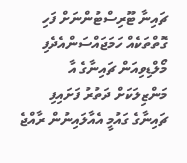ޗައިނާ ޓޫރިސްޓުންނަށް ފަހި ގޮތްތަކެއް ހަމަޖައްސަންއެދެފި
މޯލްޑިވިއަން ޗައިނާގެ އާ މަންޒިލަކަށް ދަތުރު ފަށައިފި
ޗައިނާގެ ގައުމީ އެއާލައިނުން ރާއްޖެ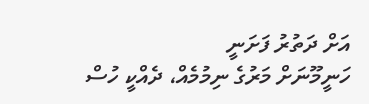އަށް ދަތުރު ފަށަނީ
ހަނީމޫނަށް މަރުގެ ނިމުމެއް، ދެއްކީ ހުސް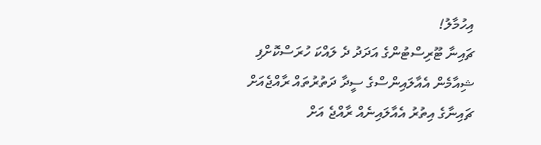އިހުމާލު!
ޗައިނާ ޓޫރިސްޓުންގެ އަދަދު ދެ ލައްކަ ހުރަސްކޮށްފި
ޝިއާމެން އެއާލައިންސްގެ ސީދާ ދަތުރުތައް ރާއްޖެއަށް
ޗައިނާގެ އިތުރު އެއާލައިނެއް ރާއްޖެ އަށް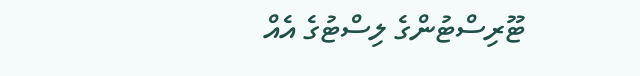ޓޫރިސްޓުންގެ ލިސްޓުގެ އެއް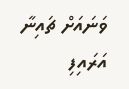ވަނައަށް ޗައިނާ އަރައިފި